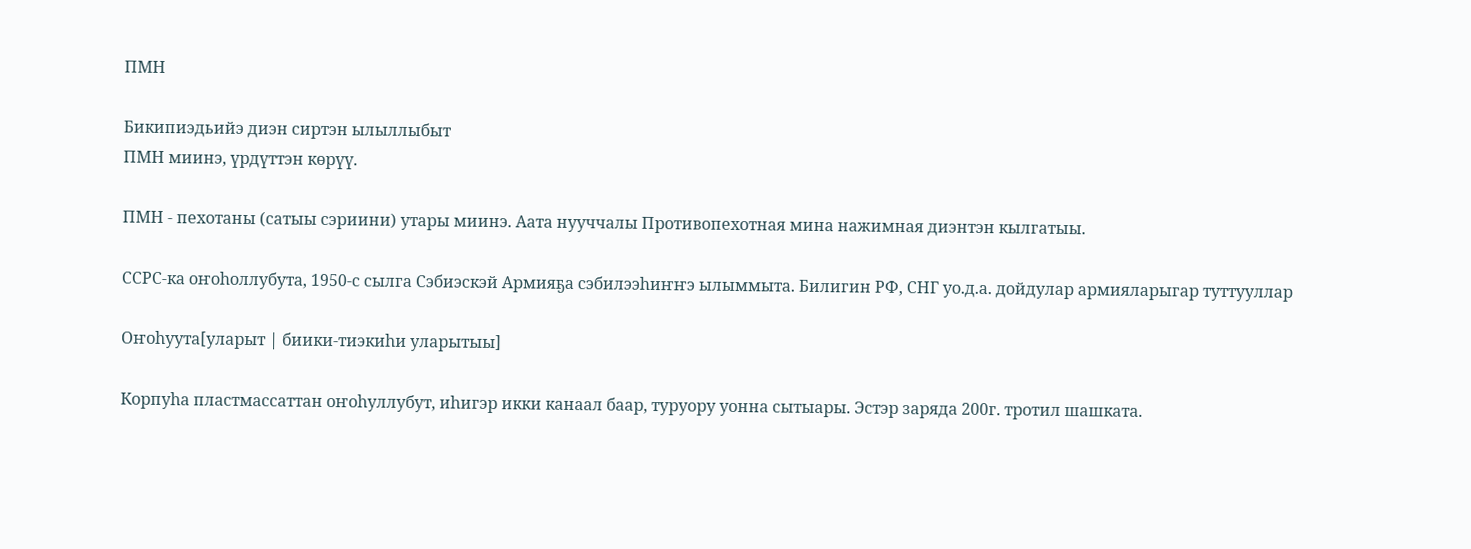ПМН

Бикипиэдьийэ диэн сиртэн ылыллыбыт
ПМН миинэ, үрдүттэн көрүү.

ПМН - пехотаны (сатыы сэриини) утары миинэ. Аата нууччалы Противопехотная мина нажимная диэнтэн кылгатыы.

ССРС-ка оҥоһоллубута, 1950-с сылга Сэбиэскэй Армияҕа сэбилээһиҥҥэ ылыммыта. Билигин РФ, СНГ уо.д.а. дойдулар армияларыгар туттууллар

Оҥоһуута[уларыт | биики-тиэкиһи уларытыы]

Корпуһа пластмассаттан оҥоһуллубут, иһигэр икки канаал баар, туруору уонна сытыары. Эстэр заряда 200г. тротил шашката.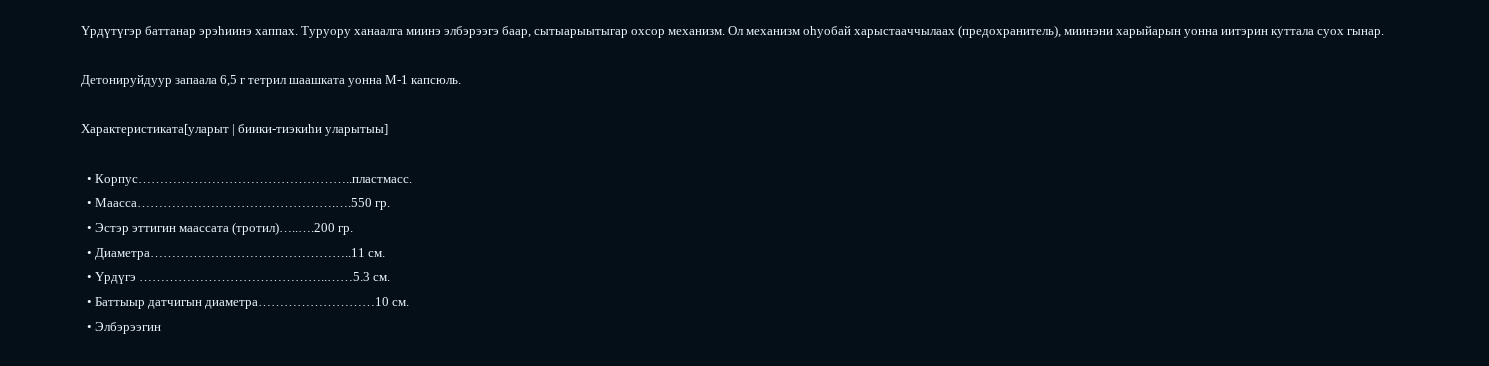Үрдүтүгэр баттанар эрэһиинэ хаппах. Туруору ханаалга миинэ элбэрээгэ баар, сытыарыытыгар охсор механизм. Ол механизм оһуобай харыстааччылаах (предохранитель), миинэни харыйарын уонна иитэрин куттала суох гынар.

Детонируйдуур запаала 6,5 г тетрил шаашката уонна М-1 капсюль.

Характеристиката[уларыт | биики-тиэкиһи уларытыы]

  • Корпус…………………………………………..пластмасс.
  • Маасса……………………………………….….550 гр.
  • Эстэр эттигин маассата (тротил)…..….200 гр.
  • Диаметра………………………………………..11 см.
  • Үрдүгэ ……………………………………..……5.3 см.
  • Баттыыр датчигын диаметра………………………10 см.
  • Элбэрээгин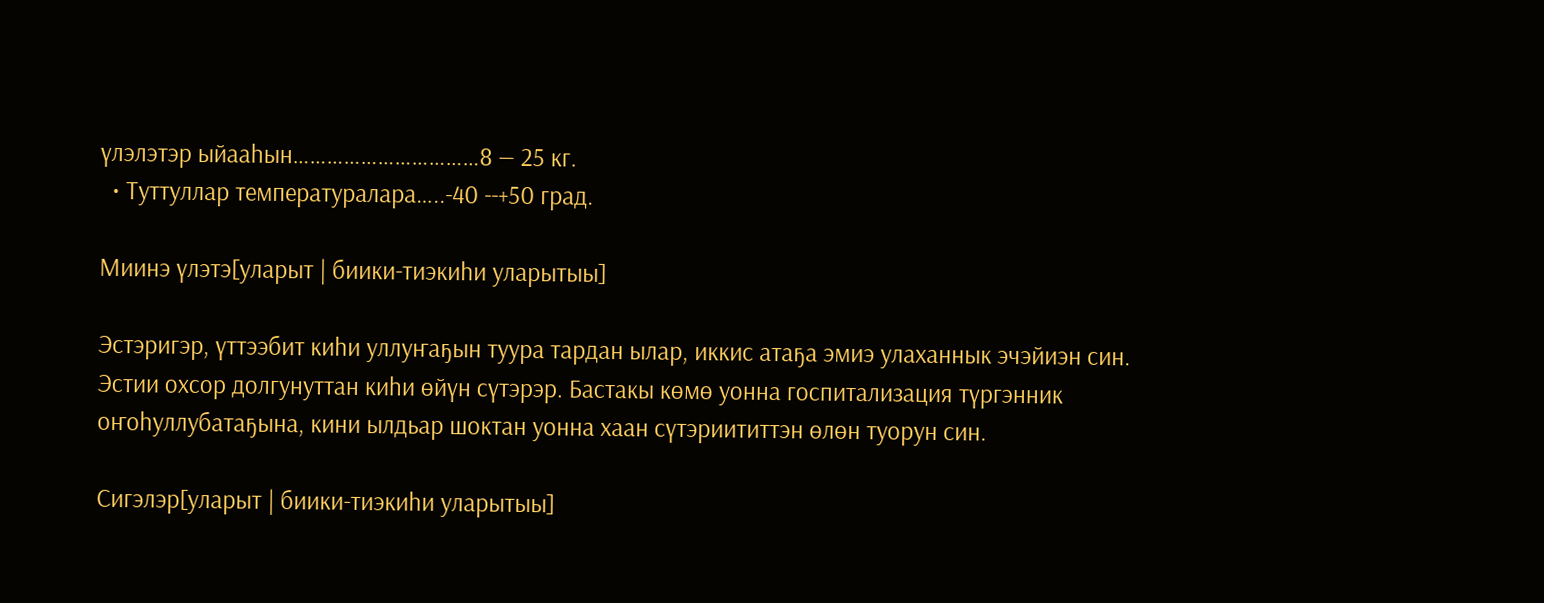үлэлэтэр ыйааһын……………………………8 — 25 кг.
  • Туттуллар температуралара…..-40 --+50 град.

Миинэ үлэтэ[уларыт | биики-тиэкиһи уларытыы]

Эстэригэр, үттээбит киһи уллуҥаҕын туура тардан ылар, иккис атаҕа эмиэ улаханнык эчэйиэн син. Эстии охсор долгунуттан киһи өйүн сүтэрэр. Бастакы көмө уонна госпитализация түргэнник оҥоһуллубатаҕына, кини ылдьар шоктан уонна хаан сүтэриититтэн өлөн туорун син.

Сигэлэр[уларыт | биики-тиэкиһи уларытыы]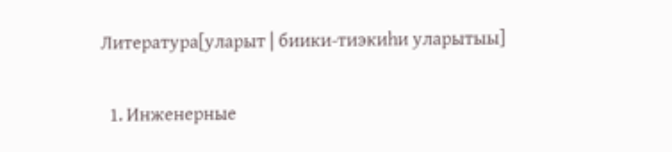Литература[уларыт | биики-тиэкиһи уларытыы]

  1. Инженерные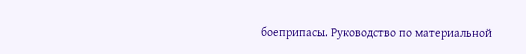боеприпасы. Руководство по материальной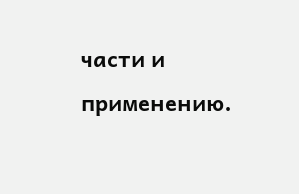части и применению.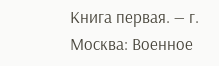Книга первая. — г. Москва: Военное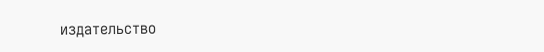издательство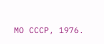МО СССР, 1976.